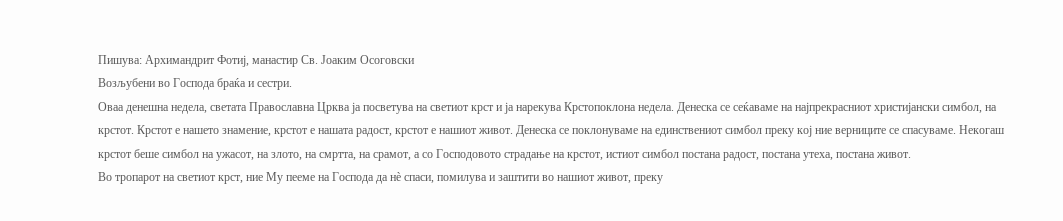Пишува: Архимандрит Фотиј, манастир Св. Јоаким Осоговски
Возљубени во Господа браќа и сестри.
Оваа денешна недела, светата Православна Црква ја посветува на светиот крст и ја нарекува Крстопоклона недела. Денеска се сеќаваме на најпрекрасниот христијански симбол, на крстот. Крстот е нашето знамение, крстот е нашата радост, крстот е нашиот живот. Денеска се поклонуваме на единствениот симбол преку кој ние верниците се спасуваме. Некогаш крстот беше симбол на ужасот, на злото, на смртта, на срамот, а со Господовото страдање на крстот, истиот симбол постана радост, постана утеха, постана живот.
Во тропарот на светиот крст, ние Му пееме на Господа да нè спаси, помилува и заштити во нашиот живот, преку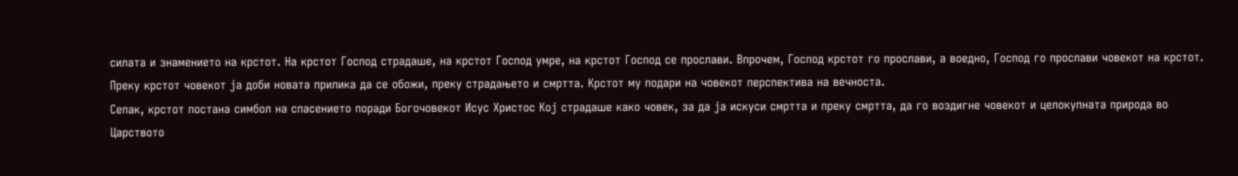силата и знамението на крстот. На крстот Господ страдаше, на крстот Господ умре, на крстот Господ се прослави. Впрочем, Господ крстот го прослави, а воедно, Господ го прослави човекот на крстот. Преку крстот човекот ја доби новата прилика да се обожи, преку страдањето и смртта. Крстот му подари на човекот перспектива на вечноста.
Сепак, крстот постана симбол на спасението поради Богочовекот Исус Христос Кој страдаше како човек, за да ја искуси смртта и преку смртта, да го воздигне човекот и целокупната природа во Царството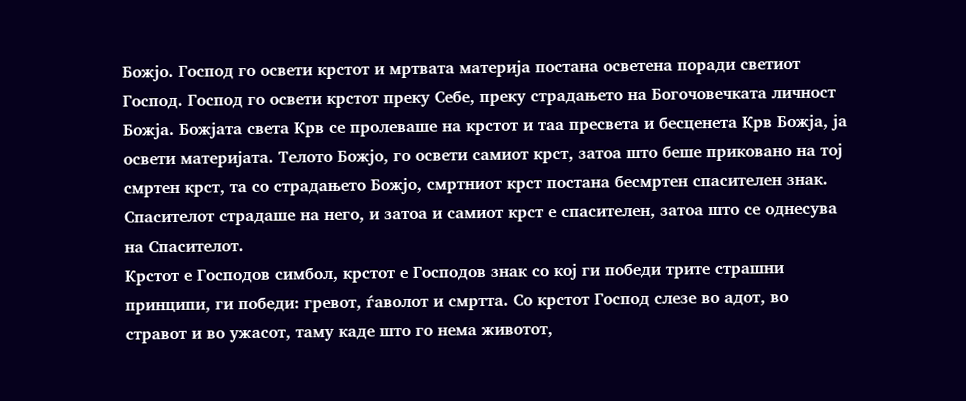Божјо. Господ го освети крстот и мртвата материја постана осветена поради светиот Господ. Господ го освети крстот преку Себе, преку страдањето на Богочовечката личност Божја. Божјата света Крв се пролеваше на крстот и таа пресвета и бесценета Крв Божја, ја освети материјата. Телото Божјо, го освети самиот крст, затоа што беше приковано на тој смртен крст, та со страдањето Божјо, смртниот крст постана бесмртен спасителен знак. Спасителот страдаше на него, и затоа и самиот крст е спасителен, затоа што се однесува на Спасителот.
Крстот е Господов симбол, крстот е Господов знак со кој ги победи трите страшни принципи, ги победи: гревот, ѓаволот и смртта. Со крстот Господ слезе во адот, во стравот и во ужасот, таму каде што го нема животот,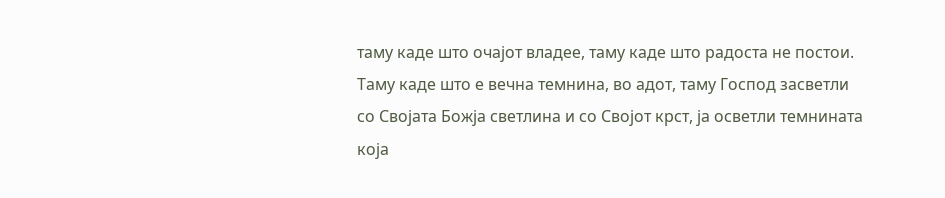таму каде што очајот владее, таму каде што радоста не постои. Таму каде што е вечна темнина, во адот, таму Господ засветли со Својата Божја светлина и со Својот крст, ја осветли темнината која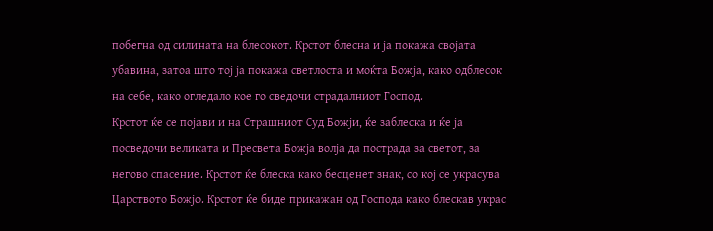побегна од силината на блесокот. Крстот блесна и ја покажа својата убавина, затоа што тој ја покажа светлоста и моќта Божја, како одблесок на себе, како огледало кое го сведочи страдалниот Господ.
Крстот ќе се појави и на Страшниот Суд Божји, ќе заблеска и ќе ја посведочи великата и Пресвета Божја волја да пострада за светот, за негово спасение. Крстот ќе блеска како бесценет знак, со кој се украсува Царството Божјо. Крстот ќе биде прикажан од Господа како блескав украс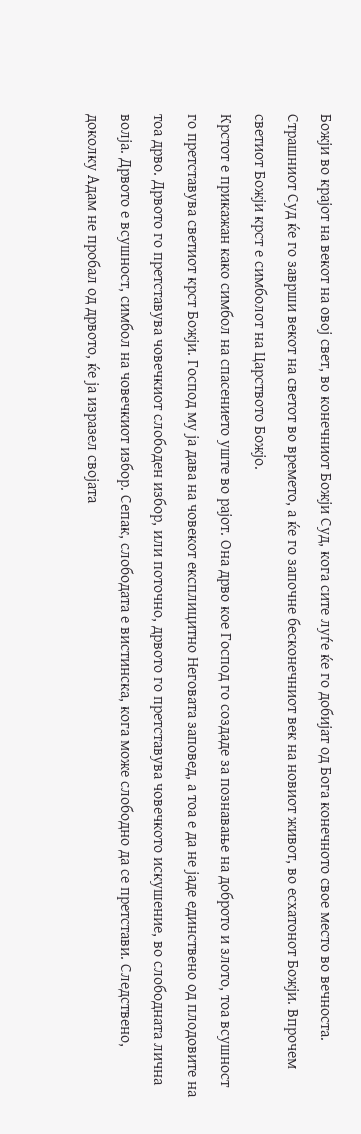Божји во крајот на векот на овој свет, во конечниот Божји Суд, кога сите луѓе ќе го добијат од Бога конечното свое место во вечноста. Страшниот Суд ќе го заврши векот на светот во времето, а ќе го започне бесконечниот век на новиот живот, во есхатонот Божји. Впрочем светиот Божји крст е симболот на Царството Божјо.
Крстот е прикажан како симбол на спасението уште во рајот. Она дрво кое Господ го создаде за познавање на доброто и злото, тоа всушност го претставува светиот крст Божји. Господ му ја дава на човекот експлицитно Неговата заповед, а тоа е да не јаде единствено од плодовите на тоа дрво. Дрвото го претставува човечкиот слободен избор, или поточно, дрвото го претставува човечкото искушение, во слободната лична волја. Дрвото е всушност, симбол на човечкиот избор. Сепак, слободата е вистинска, кога може слободно да се претстави. Следствено, доколку Адам не пробал од дрвото, ќе ја изразел својата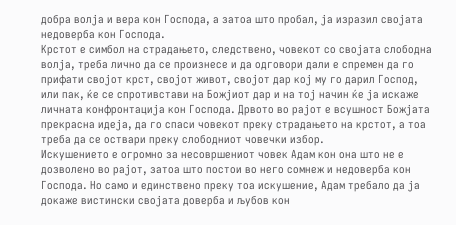добра волја и вера кон Господа, а затоа што пробал, ја изразил својата недоверба кон Господа.
Крстот е симбол на страдањето, следствено, човекот со својата слободна волја, треба лично да се произнесе и да одговори дали е спремен да го прифати својот крст, својот живот, својот дар кој му го дарил Господ, или пак, ќе се спротивстави на Божјиот дар и на тој начин ќе ја искаже личната конфронтација кон Господа. Дрвото во рајот е всушност Божјата прекрасна идеја, да го спаси човекот преку страдањето на крстот, а тоа треба да се оствари преку слободниот човечки избор.
Искушението е огромно за несовршениот човек Адам кон она што не е дозволено во рајот, затоа што постои во него сомнеж и недоверба кон Господа. Но само и единствено преку тоа искушение, Адам требало да ја докаже вистински својата доверба и љубов кон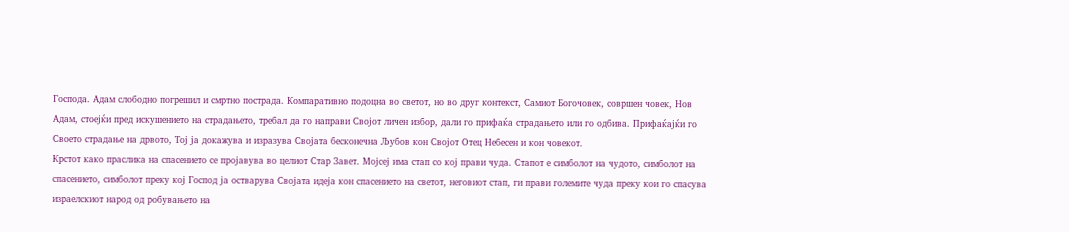Господа. Адам слободно погрешил и смртно пострада. Компаративно подоцна во светот, но во друг контекст, Самиот Богочовек, совршен човек, Нов Адам, стоејќи пред искушението на страдањето, требал да го направи Својот личен избор, дали го прифаќа страдањето или го одбива. Прифаќајќи го Своето страдање на дрвото, Тој ја докажува и изразува Својата бесконечна Љубов кон Својот Отец Небесен и кон човекот.
Крстот како праслика на спасението се пројавува во целиот Стар Завет. Мојсеј има стап со кој прави чуда. Стапот е симболот на чудото, симболот на спасението, симболот преку кој Господ ја остварува Својата идеја кон спасението на светот, неговиот стап, ги прави големите чуда преку кои го спасува израелскиот народ од робувањето на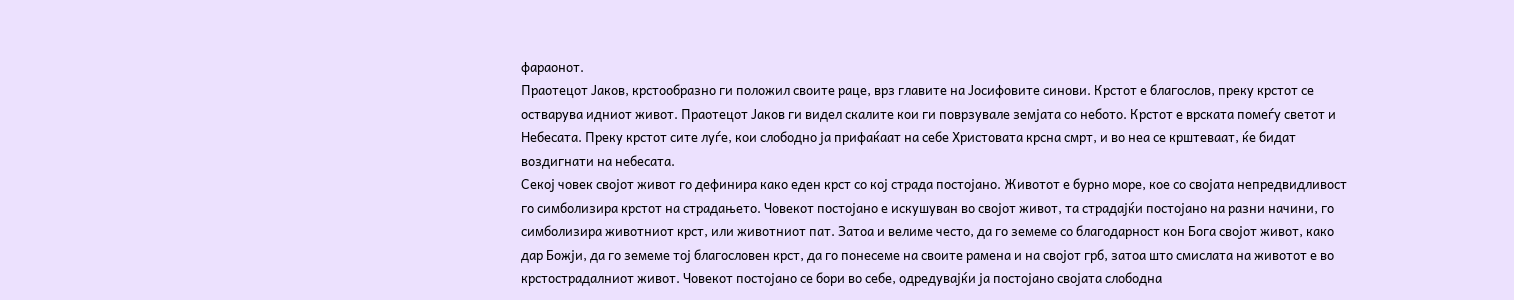фараонот.
Праотецот Јаков, крстообразно ги положил своите раце, врз главите на Јосифовите синови. Крстот е благослов, преку крстот се остварува идниот живот. Праотецот Јаков ги видел скалите кои ги поврзувале земјата со небото. Крстот е врската помеѓу светот и Небесата. Преку крстот сите луѓе, кои слободно ја прифаќаат на себе Христовата крсна смрт, и во неа се крштеваат, ќе бидат воздигнати на небесата.
Секој човек својот живот го дефинира како еден крст со кој страда постојано. Животот е бурно море, кое со својата непредвидливост го симболизира крстот на страдањето. Човекот постојано е искушуван во својот живот, та страдајќи постојано на разни начини, го симболизира животниот крст, или животниот пат. Затоа и велиме често, да го земеме со благодарност кон Бога својот живот, како дар Божји, да го земеме тој благословен крст, да го понесеме на своите рамена и на својот грб, затоа што смислата на животот е во крстострадалниот живот. Човекот постојано се бори во себе, одредувајќи ја постојано својата слободна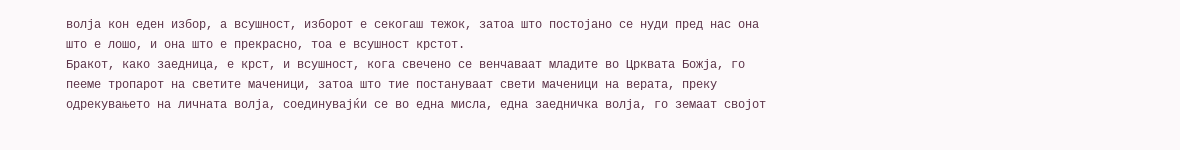волја кон еден избор, а всушност, изборот е секогаш тежок, затоа што постојано се нуди пред нас она што е лошо, и она што е прекрасно, тоа е всушност крстот.
Бракот, како заедница, е крст, и всушност, кога свечено се венчаваат младите во Црквата Божја, го пееме тропарот на светите маченици, затоа што тие постануваат свети маченици на верата, преку одрекувањето на личната волја, соединувајќи се во една мисла, една заедничка волја, го земаат својот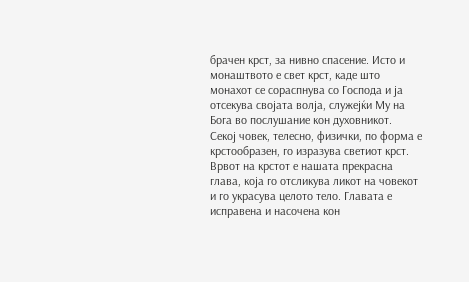брачен крст, за нивно спасение. Исто и монаштвото е свет крст, каде што монахот се сораспнува со Господа и ја отсекува својата волја, служејќи Му на Бога во послушание кон духовникот.
Секој човек, телесно, физички, по форма е крстообразен, го изразува светиот крст. Врвот на крстот е нашата прекрасна глава, која го отсликува ликот на човекот и го украсува целото тело. Главата е исправена и насочена кон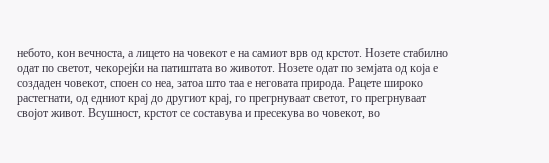небото, кон вечноста, а лицето на човекот е на самиот врв од крстот. Нозете стабилно одат по светот, чекорејќи на патиштата во животот. Нозете одат по земјата од која е создаден човекот, споен со неа, затоа што таа е неговата природа. Рацете широко растегнати, од едниот крај до другиот крај, го прегрнуваат светот, го прегрнуваат својот живот. Всушност, крстот се составува и пресекува во човекот, во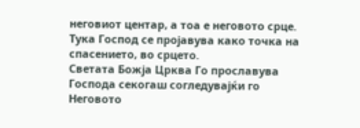неговиот центар, а тоа е неговото срце. Тука Господ се пројавува како точка на спасението, во срцето.
Светата Божја Црква Го прославува Господа секогаш согледувајќи го Неговото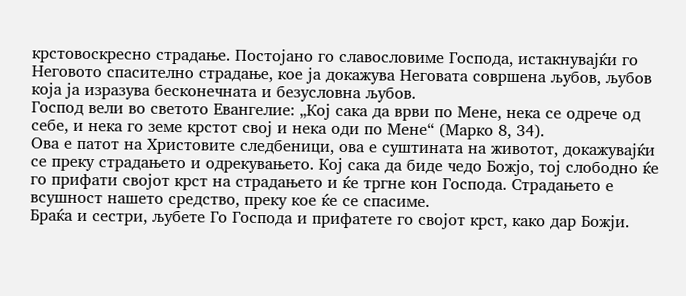крстовоскресно страдање. Постојано го славословиме Господа, истакнувајќи го Неговото спасително страдање, кое ја докажува Неговата совршена љубов, љубов која ја изразува бесконечната и безусловна љубов.
Господ вели во светото Евангелие: „Кој сака да врви по Мене, нека се одрече од себе, и нека го земе крстот свој и нека оди по Мене“ (Марко 8, 34).
Ова е патот на Христовите следбеници, ова е суштината на животот, докажувајќи се преку страдањето и одрекувањето. Кој сака да биде чедо Божјо, тој слободно ќе го прифати својот крст на страдањето и ќе тргне кон Господа. Страдањето е всушност нашето средство, преку кое ќе се спасиме.
Браќа и сестри, љубете Го Господа и прифатете го својот крст, како дар Божји.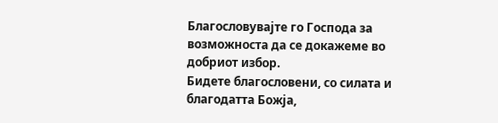Благословувајте го Господа за возможноста да се докажеме во добриот избор.
Бидете благословени, со силата и благодатта Божја,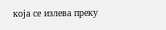која се излева преку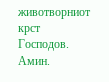животворниот крст Господов. Амин.